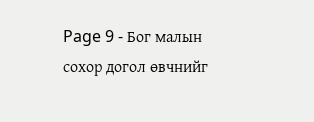Page 9 - Бог малын сохор догол өвчнийг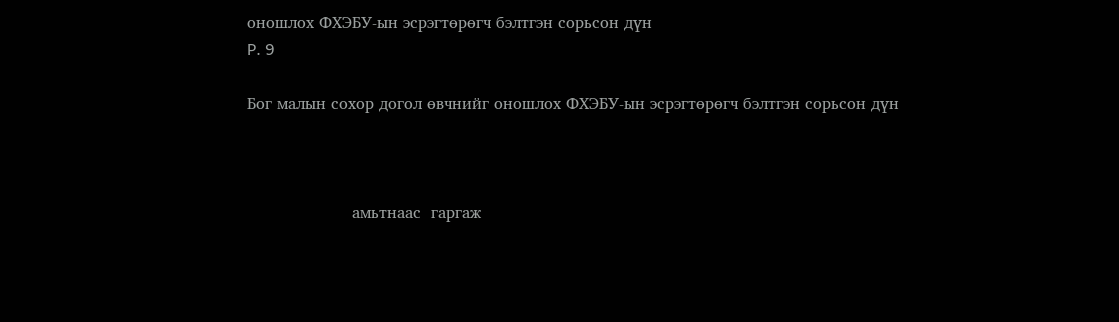оношлох ФХЭБУ-ын эсрэгтөрөгч бэлтгэн сорьсон дүн
P. 9

Бог малын сохор догол өвчнийг оношлох ФХЭБУ-ын эсрэгтөрөгч бэлтгэн сорьсон дүн



                     амьтнаас  гаргаж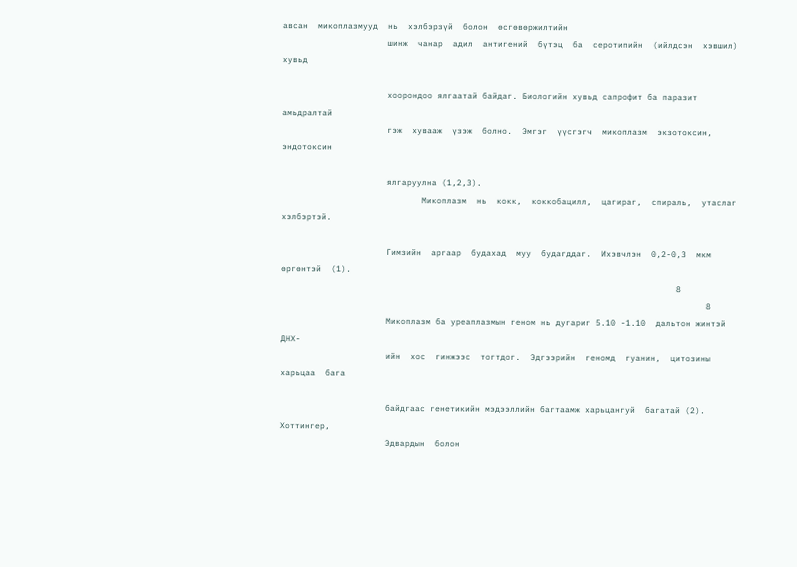авсан  микоплазмууд  нь  хэлбэрзүй  болон  өсгөвөржилтийн
                     шинж  чанар  адил  антигений  бүтэц  ба  серотипийн  (ийлдсэн  хэвшил)  хувьд

                     хоорондоо ялгаатай байдаг. Биологийн хувьд сапрофит ба паразит амьдралтай
                     гэж  хувааж  үзэж  болно.  Эмгэг  үүсгэгч  микоплазм  экзотоксин,  эндотоксин

                     ялгаруулна (1,2,3).
                            Микоплазм  нь  кокк,  коккобацилл,  цагираг,  спираль,  утаслаг  хэлбэртэй.

                     Гимзийн  аргаар  будахад  муу  будагддаг.  Ихэвчлэн  0,2-0,3  мкм  өргөнтэй  (1).
                                                                               8
                                                                                     8
                     Микоплазм ба уреаплазмын геном нь дугариг 5.10 -1.10  дальтон жинтэй ДНХ-
                     ийн  хос  гинжээс  тогтдог.  Эдгээрийн  геномд  гуанин,  цитозины  харьцаа  бага

                     байдгаас генетикийн мэдээллийн багтаамж харьцангуй  багатай (2). Хоттингер,
                     Эдвардын  болон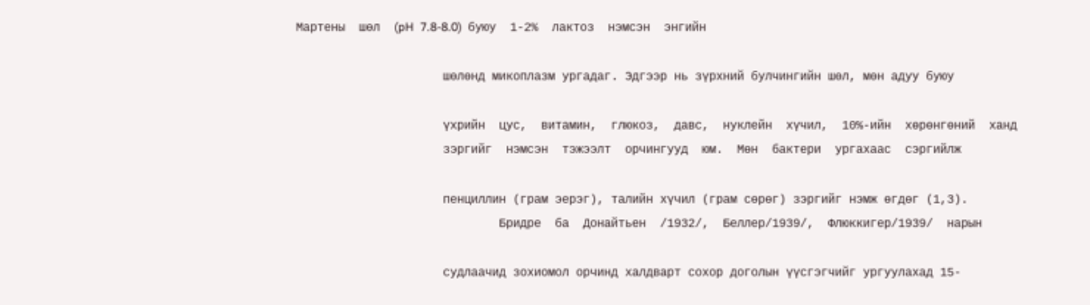Мартены  шөл  (pH  7.8-8.0)  буюу  1-2%  лактоз  нэмсэн  энгийн

                     шөлөнд микоплазм ургадаг. Эдгээр нь зүрхний булчингийн шөл, мөн адуу буюу

                     үхрийн  цус,  витамин,  глюкоз,  давс,  нуклейн  хүчил,  10%-ийн  хөрөнгөний  ханд
                     зэргийг  нэмсэн  тэжээлт  орчингууд  юм.  Мөн  бактери  ургахаас  сэргийлж

                     пенциллин (грам эерэг), талийн хүчил (грам сөрөг) зэргийг нэмж өгдөг (1,3).
                             Бридре  ба  Донайтьен  /1932/,  Беллер/1939/,  Флюккигер/1939/  нарын

                     судлаачид зохиомол орчинд халдварт сохор доголын үүсгэгчийг ургуулахад 15-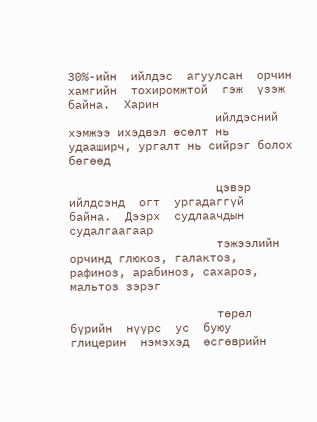30%-ийн  ийлдэс  агуулсан  орчин  хамгийн  тохиромжтой  гэж  үзэж  байна.  Харин
                     ийлдэсний хэмжээ ихэдвэл өсөлт нь удааширч, ургалт нь сийрэг болох бөгөөд

                     цэвэр  ийлдсэнд  огт  ургадаггүй  байна.  Дээрх  судлаачдын  судалгаагаар
                     тэжээлийн орчинд глюкоз, галактоз, рафиноз, арабиноз, сахароз, мальтоз зэрэг

                     төрөл  бүрийн  нүүрс  ус  буюу  глицерин  нэмэхэд  өсгөврийн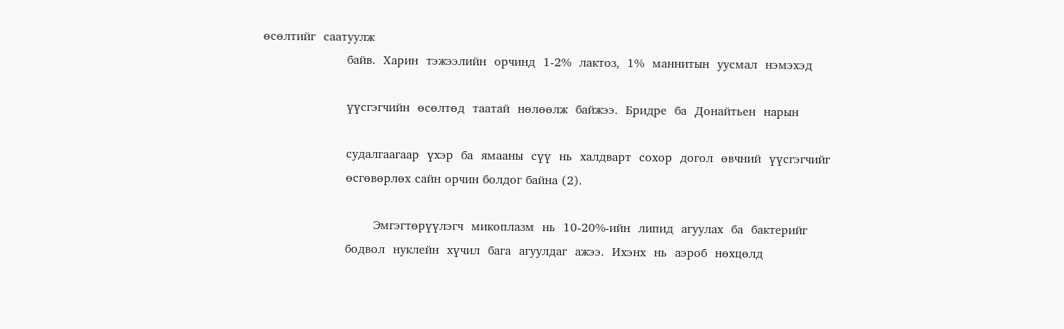өсөлтийг  саатуулж
                     байв.  Харин  тэжээлийн  орчинд  1-2%  лактоз,  1%  маннитын  уусмал  нэмэхэд

                     үүсгэгчийн  өсөлтөд  таатай  нөлөөлж  байжээ.  Бридре  ба  Донайтьен  нарын

                     судалгаагаар  үхэр  ба  ямааны  сүү  нь  халдварт  сохор  догол  өвчний  үүсгэгчийг
                     өсгөвөрлөх сайн орчин болдог байна (2).

                            Эмгэгтөрүүлэгч  микоплазм  нь  10-20%-ийн  липид  агуулах  ба  бактерийг
                     бодвол  нуклейн  хүчил  бага  агуулдаг  ажээ.  Ихэнх  нь  аэроб  нөхцөлд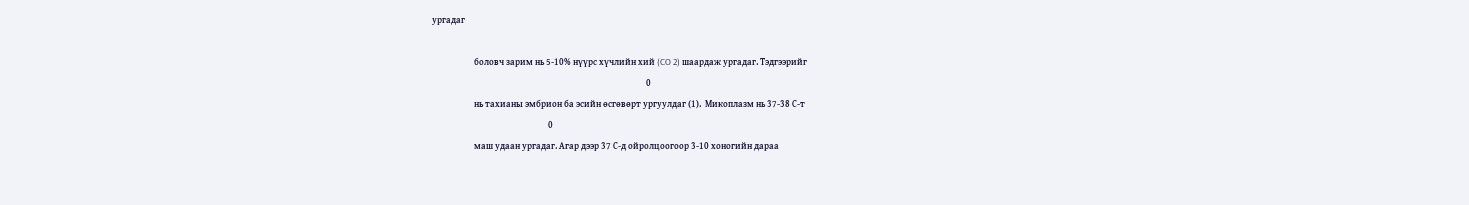ургадаг

                     боловч зарим нь 5-10% нүүрс хүчлийн хий (CO 2) шаардаж ургадаг. Тэдгээрийг
                                                                                                           0
                     нь тахианы эмбрион ба эсийн өсгөвөрт ургуулдаг (1).  Микоплазм нь 37-38 С-т
                                                          0
                     маш удаан ургадаг. Агар дээр 37 С-д ойролцоогоор 3-10 хоногийн дараа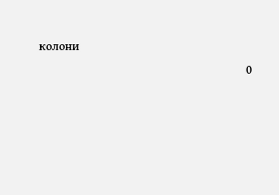колони
                                                                     0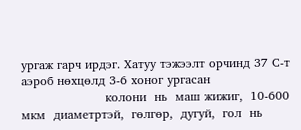ургаж гарч ирдэг. Хатуу тэжээлт орчинд 37 С-т аэроб нөхцөлд 3-6 хоног ургасан
                     колони  нь  маш жижиг,  10-600  мкм  диаметртэй,  гөлгөр,  дугуй,  гол  нь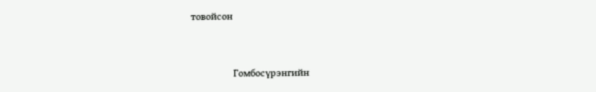товойсон


                     Гомбосүрэнгийн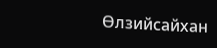Өлзийсайхан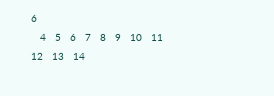6
   4   5   6   7   8   9   10   11   12   13   14